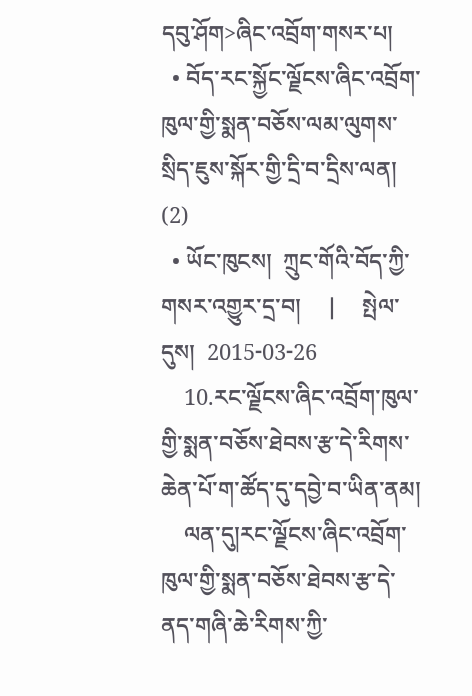དབུ་ཤོག>ཞིང་འབྲོག་གསར་པ།
  • བོད་རང་སྐྱོང་ལྗོངས་ཞིང་འབྲོག་ཁུལ་གྱི་སྨན་བཅོས་ལམ་ལུགས་སྲིད་ཇུས་སྐོར་གྱི་དྲི་བ་དྲིས་ལན། (2)
  • ཡོང་ཁུངས།  ཀྲུང་གོའི་བོད་ཀྱི་གསར་འགྱུར་དྲ་བ།     |     སྤེལ་དུས།  2015-03-26
    10.རང་ལྗོངས་ཞིང་འབྲོག་ཁུལ་གྱི་སྨན་བཅོས་ཐེབས་རྩ་དེ་རིགས་ཆེན་པོ་ག་ཚོད་དུ་དབྱེ་བ་ཡིན་ནམ།
    ལན་དུ།རང་ལྗོངས་ཞིང་འབྲོག་ཁུལ་གྱི་སྨན་བཅོས་ཐེབས་རྩ་དེ་ནད་གཞི་ཆེ་རིགས་ཀྱི་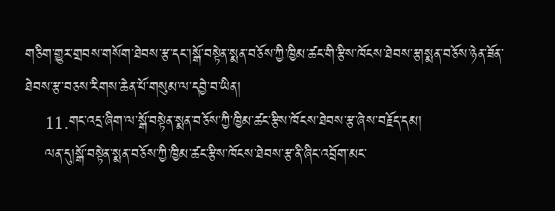གཅིག་གྱུར་གྲབས་གསོག་ཐེབས་རྩ་དང་།སྒོ་བསྟེན་སྨན་བཅོས་ཀྱི་ཁྱིམ་ཚང་གི་རྩིས་ཁོངས་ཐེབས་རྩ།སྨན་བཅོས་ཉེན་ཟོན་ཐེབས་རྩ་བཅས་རིགས་ཆེན་པོ་གསུམ་ལ་དབྱེ་བ་ཡིན།
    11.གང་འདྲ་ཞིག་ལ་སྒོ་བསྟེན་སྨན་བཅོས་ཀྱི་ཁྱིམ་ཚང་རྩིས་ཁོངས་ཐེབས་རྩ་ཞེས་བརྗོད་དམ།
    ལན་དུ།སྒོ་བསྟེན་སྨན་བཅོས་ཀྱི་ཁྱིམ་ཚང་རྩིས་ཁོངས་ཐེབས་རྩ་ནི་ཞིང་འབྲོག་མང་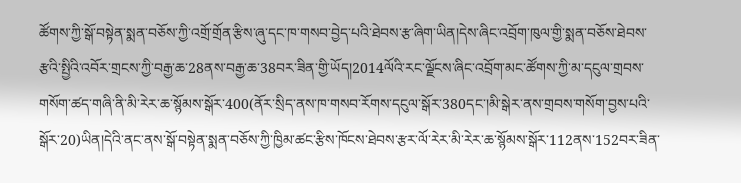ཚོགས་ཀྱི་སྒོ་བསྟེན་སྨན་བཅོས་ཀྱི་འགྲོ་གྲོན་རྩིས་ཞུ་དང་ཁ་གསབ་བྱེད་པའི་ཐེབས་རྩ་ཞིག་ཡིན།དེས་ཞིང་འབྲོག་ཁུལ་གྱི་སྨན་བཅོས་ཐེབས་རྩའི་སྤྱིའི་འབོར་གྲངས་ཀྱི་བརྒྱ་ཆ་28ནས་བརྒྱ་ཆ་38བར་ཟིན་གྱི་ཡོད།2014ལོའི་རང་ལྗོངས་ཞིང་འབྲོག་མང་ཚོགས་ཀྱི་མ་དངུལ་གྲབས་གསོག་ཚད་གཞི་ནི་མི་རེར་ཆ་སྙོམས་སྒོར་400(ནོར་སྲིད་ནས་ཁ་གསབ་རོགས་དངུལ་སྒོར་380དང་།མི་སྒེར་ནས་གྲབས་གསོག་བྱས་པའི་སྒོར་20)ཡིན།དེའི་ནང་ནས་སྒོ་བསྟེན་སྨན་བཅོས་ཀྱི་ཁྱིམ་ཚང་རྩིས་ཁོངས་ཐེབས་རྩར་ལོ་རེར་མི་རེར་ཆ་སྙོམས་སྒོར་112ནས་152བར་ཟིན་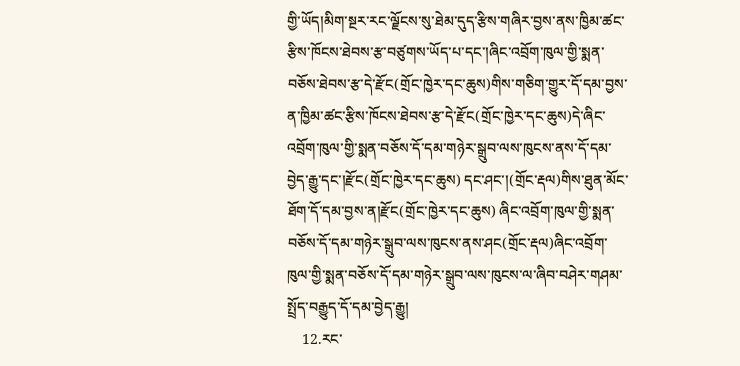གྱི་ཡོད།མིག་སྔར་རང་ལྗོངས་སུ་ཐེམ་དུད་རྩིས་གཞིར་བྱས་ནས་ཁྱིམ་ཚང་རྩིས་ཁོངས་ཐེབས་རྩ་བཙུགས་ཡོད་པ་དང་།ཞིང་འབྲོག་ཁུལ་གྱི་སྨན་བཅོས་ཐེབས་རྩ་དེ་རྫོང(གྲོང་ཁྱེར་དང་ཆུས)གིས་གཅིག་གྱུར་དོ་དམ་བྱས་ན་ཁྱིམ་ཚང་རྩིས་ཁོངས་ཐེབས་རྩ་དེ་རྫོང(གྲོང་ཁྱེར་དང་ཆུས)དེ་ཞིང་འབྲོག་ཁུལ་གྱི་སྨན་བཅོས་དོ་དམ་གཉེར་སྒྲུབ་ལས་ཁུངས་ནས་དོ་དམ་བྱེད་རྒྱུ་དང་།རྫོང(གྲོང་ཁྱེར་དང་ཆུས) དང་ཤང་།(གྲོང་རྡལ)གིས་ཐུན་མོང་ཐོག་དོ་དམ་བྱས་ན།རྫོང(གྲོང་ཁྱེར་དང་ཆུས) ཞིང་འབྲོག་ཁུལ་གྱི་སྨན་བཅོས་དོ་དམ་གཉེར་སྒྲུབ་ལས་ཁུངས་ནས་ཤང(གྲོང་རྡལ)ཞིང་འབྲོག་ཁུལ་གྱི་སྨན་བཅོས་དོ་དམ་གཉེར་སྒྲུབ་ལས་ཁུངས་ལ་ཞིབ་བཤེར་གཤམ་སྤྲོད་བརྒྱུད་དོ་དམ་བྱེད་རྒྱུ།
    12.རང་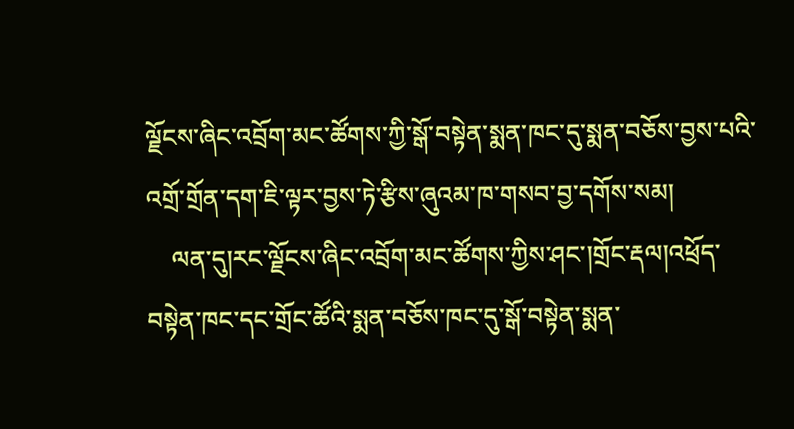ལྗོངས་ཞིང་འབྲོག་མང་ཚོགས་ཀྱི་སྒོ་བསྟེན་སྨན་ཁང་དུ་སྨན་བཅོས་བྱས་པའི་འགྲོ་གྲོན་དག་ཇི་ལྟར་བྱས་ཏེ་རྩིས་ཞུའམ་ཁ་གསབ་བྱ་དགོས་སམ།
    ལན་དུ།རང་ལྗོངས་ཞིང་འབྲོག་མང་ཚོགས་ཀྱིས་ཤང་།གྲོང་རྡལ།འཕྲོད་བསྟེན་ཁང་དང་གྲོང་ཚོའི་སྨན་བཅོས་ཁང་དུ་སྒོ་བསྟེན་སྨན་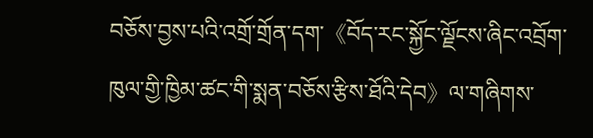བཅོས་བྱས་པའི་འགྲོ་གྲོན་དག་《བོད་རང་སྐྱོང་ལྗོངས་ཞིང་འབྲོག་ཁུལ་གྱི་ཁྱིམ་ཚང་གི་སྨན་བཅོས་རྩིས་ཐོའི་དེབ》ལ་གཞིགས་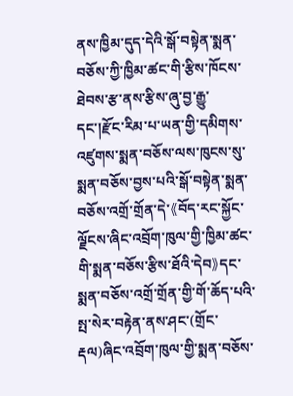ནས་ཁྱིམ་དུད་དེའི་སྒོ་བསྟེན་སྨན་བཅོས་ཀྱི་ཁྱིམ་ཚང་གི་རྩིས་ཁོངས་ཐེབས་རྩ་ནས་རྩིས་ཞུ་བྱ་རྒྱུ་དང་།རྫོང་རིམ་པ་ཡན་གྱི་དམིགས་འཛུགས་སྨན་བཅོས་ལས་ཁུངས་སུ་སྨན་བཅོས་བྱས་པའི་སྒོ་བསྟེན་སྨན་བཅོས་འགྲོ་གྲོན་དེ་《བོད་རང་སྐྱོང་ལྗོངས་ཞིང་འབྲོག་ཁུལ་གྱི་ཁྱིམ་ཚང་གི་སྨན་བཅོས་རྩིས་ཐོའི་དེབ》དང་སྨན་བཅོས་འགྲོ་གྲོན་གྱི་གོ་ཆོད་པའི་སྤ་སེར་བརྟེན་ནས་ཤང་(གྲོང་རྡལ)ཞིང་འབྲོག་ཁུལ་གྱི་སྨན་བཅོས་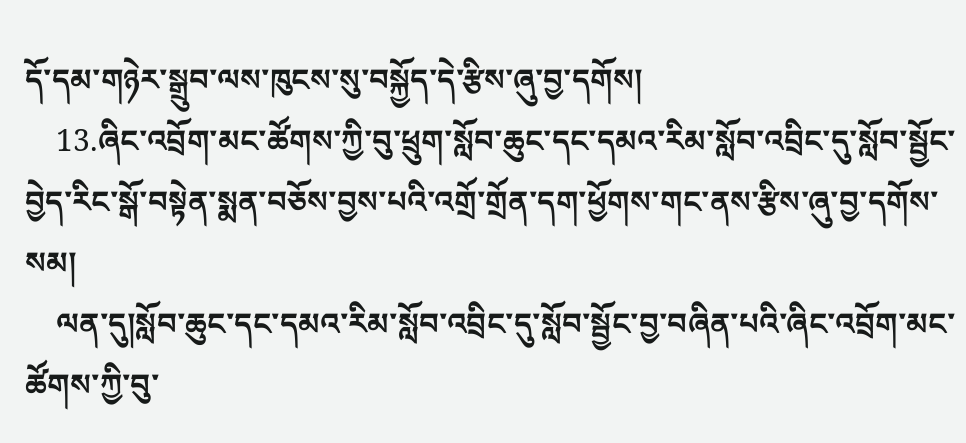དོ་དམ་གཉེར་སྒྲུབ་ལས་ཁུངས་སུ་བསྐྱོད་དེ་རྩིས་ཞུ་བྱ་དགོས།
    13.ཞིང་འབྲོག་མང་ཚོགས་ཀྱི་བུ་ཕྲུག་སློབ་ཆུང་དང་དམའ་རིམ་སློབ་འབྲིང་དུ་སློབ་སྦྱོང་བྱེད་རིང་སྒོ་བསྟེན་སྨན་བཅོས་བྱས་པའི་འགྲོ་གྲོན་དག་ཕྱོགས་གང་ནས་རྩིས་ཞུ་བྱ་དགོས་སམ།
    ལན་དུ།སློབ་ཆུང་དང་དམའ་རིམ་སློབ་འབྲིང་དུ་སློབ་སྦྱོང་བྱ་བཞིན་པའི་ཞིང་འབྲོག་མང་ཚོགས་ཀྱི་བུ་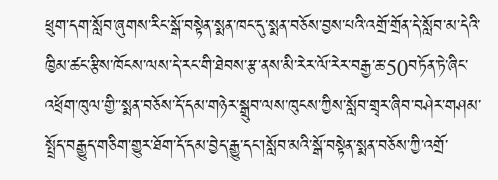ཕྲུག་དག་སློབ་ཞུགས་རིང་སྒོ་བསྟེན་སྨན་ཁང་དུ་སྨན་བཅོས་བྱས་པའི་འགྲོ་གྲོན་དེ་སློབ་མ་དེའི་ཁྱིམ་ཚང་རྩིས་ཁོངས་ལས་དེ་རང་གི་ཐེབས་རྩ་ནས་མི་རེར་ལོ་རེར་བརྒྱ་ཆ་50བཏོན་ཏེ་ཞིང་འཕྲོག་ཁུལ་གྱི་་སྨན་བཅོས་དོ་དམ་གཉེར་སྒྲུབ་ལས་ཁུངས་ཀྱིས་སློབ་གྲྭར་ཞིབ་བཤེར་གཤམ་སྤྲོད་བརྒྱུད་གཅིག་གྱུར་ཐོག་དོ་དམ་བྱེད་རྒྱུ་དང་།སློབ་མའི་སྒོ་བསྟེན་སྨན་བཅོས་ཀྱི་འགྲོ་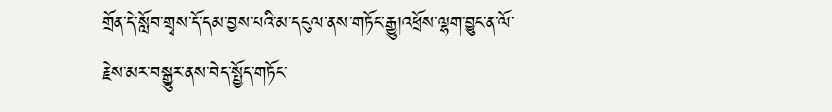གྲོན་དེ་སློབ་གྲྭས་དོ་དམ་བྱས་པའི་མ་དངུལ་ནས་གཏོང་རྒྱུ།འཕྲོས་ལྷག་བྱུང་ན་ལོ་རྗེས་མར་བསྒྱུར་ནས་བེད་སྤྱོད་གཏོང་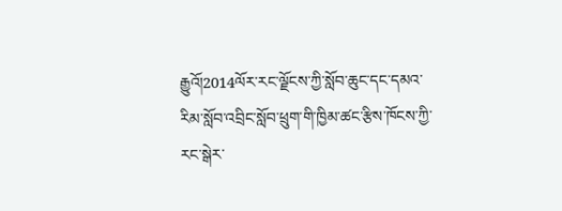རྒྱུའོ།2014ལོར་རང་ལྗོངས་ཀྱི་སློབ་ཆུང་དང་དམའ་རིམ་སློབ་འབྲིང་སློབ་ཕྲུག་གི་ཁྱིམ་ཚང་རྩིས་ཁོངས་ཀྱི་རང་སྒེར་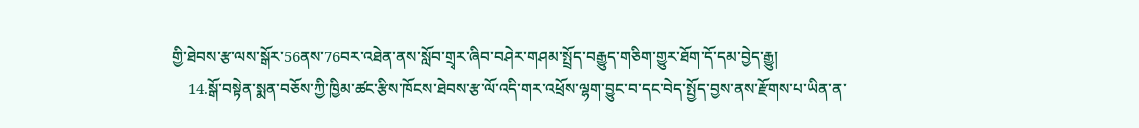གྱི་ཐེབས་རྩ་ལས་སྒོར་56ནས་76བར་འཐེན་ནས་སློབ་གྲྭར་ཞིབ་བཤེར་གཤམ་སྤྲོད་བརྒྱུད་གཅིག་གྱུར་ཐོག་དོ་དམ་བྱེད་རྒྱུ།
    14.སྒོ་བསྟེན་སྨན་བཅོས་ཀྱི་ཁྱིམ་ཚང་རྩིས་ཁོངས་ཐེབས་རྩ་ལོ་འདི་གར་འཕྲོས་ལྷག་བྱུང་བ་དང་བེད་སྤྱོད་བྱས་ནས་རྫོགས་པ་ཡིན་ན་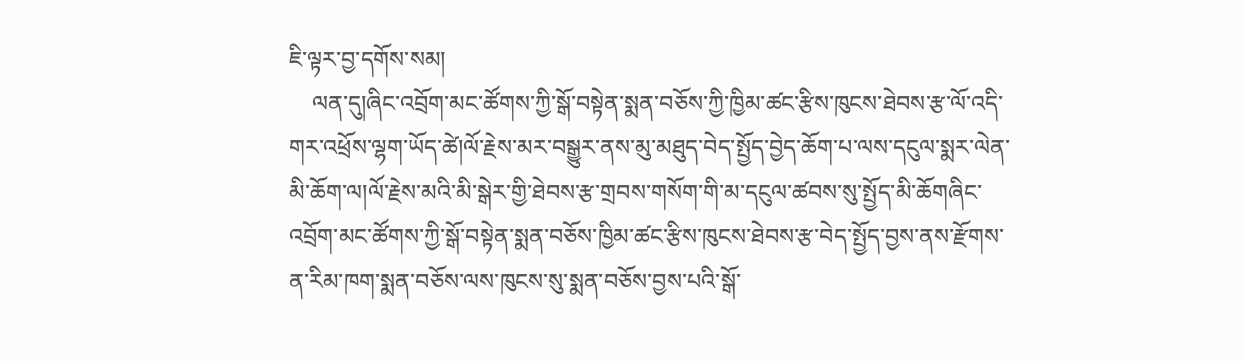ཇི་ལྟར་བྱ་དགོས་སམ།
    ལན་དུ།ཞིང་འབྲོག་མང་ཚོགས་ཀྱི་སྒོ་བསྟེན་སྨན་བཅོས་ཀྱི་ཁྱིམ་ཚང་རྩིས་ཁུངས་ཐེབས་རྩ་ལོ་འདི་གར་འཕྲོས་ལྷག་ཡོད་ཚེ།ལོ་རྗེས་མར་བསྒྱུར་ནས་མུ་མཐུད་བེད་སྤྱོད་བྱེད་ཆོག་པ་ལས་དངུལ་སྨར་ལེན་མི་ཆོག་ལ།ལོ་རྗེས་མའི་མི་སྒེར་གྱི་ཐེབས་རྩ་གྲབས་གསོག་གི་མ་དངུལ་ཚབས་སུ་སྤྱོད་མི་ཆོགཞིང་འབྲོག་མང་ཚོགས་ཀྱི་སྒོ་བསྟེན་སྨན་བཅོས་ཁྱིམ་ཚང་རྩིས་ཁུངས་ཐེབས་རྩ་བེད་སྤྱོད་བྱས་ནས་རྫོགས་ན་རིམ་ཁག་སྨན་བཅོས་ལས་ཁུངས་སུ་སྨན་བཅོས་བྱས་པའི་སྒོ་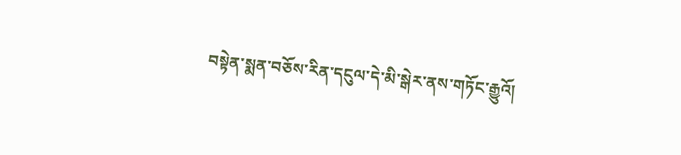བསྟེན་སྨན་བཅོས་རིན་དངུལ་དེ་མི་སྒེར་ནས་གཏོང་རྒྱུའོ།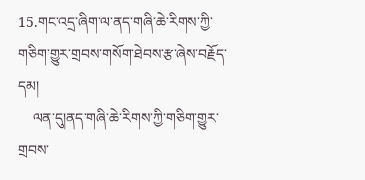15.གང་འདྲ་ཞིག་ལ་ནད་གཞི་ཆེ་རིགས་ཀྱི་གཅིག་གྱུར་གྲབས་གསོག་ཐེབས་རྩ་ཞེས་བརྗོད་དམ།
    ལན་དུ།ནད་གཞི་ཆེ་རིགས་ཀྱི་གཅིག་གྱུར་གྲབས་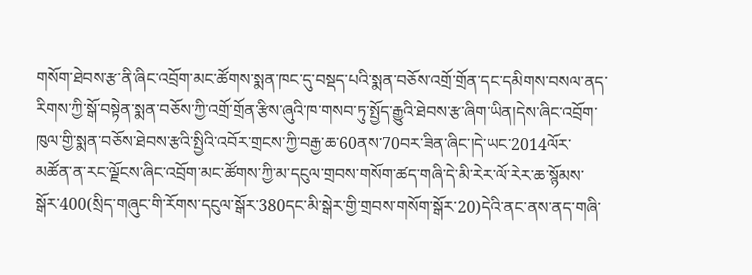གསོག་ཐེབས་རྩ་ནི་ཞིང་འབྲོག་མང་ཚོགས་སྨན་ཁང་དུ་བསྡད་པའི་སྨན་བཅོས་འགྲོ་གྲོན་དང་དམིགས་བསལ་ནད་རིགས་ཀྱི་སྒོ་བསྟེན་སྨན་བཅོས་ཀྱི་འགྲོ་གྲོན་རྩིས་ཞུའི་ཁ་གསབ་ཏུ་སྤྱོད་རྒྱུའི་ཐེབས་རྩ་ཞིག་ཡིན།དེས་ཞིང་འབྲོག་ཁུལ་གྱི་སྨན་བཅོས་ཐེབས་རྩའི་སྤྱིའི་འབོར་གྲངས་ཀྱི་བརྒྱ་ཆ་60ནས་70བར་ཟིན་ཞིང་།དེ་ཡང་2014ལོར་མཚོན་ན་རང་ལྗོངས་ཞིང་འབྲོག་མང་ཚོགས་ཀྱི་མ་དངུལ་གྲབས་གསོག་ཚད་གཞི་དེ་མི་རེར་ལོ་རེར་ཆ་སྙོམས་སྒོར་400(སྲིད་གཞུང་གི་རོགས་དངུལ་སྒོར་380དང་མི་སྒེར་གྱི་གྲབས་གསོག་སྒོར་20)དེའི་ནང་ནས་ནད་གཞི་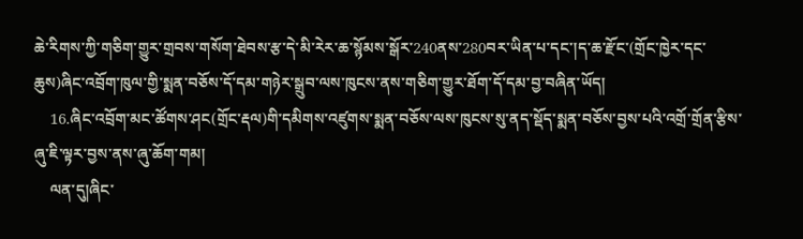ཆེ་རིགས་ཀྱི་གཅིག་གྱུར་གྲབས་གསོག་ཐེབས་རྩ་དེ་མི་རེར་ཆ་སྙོམས་སྒོར་240ནས་280བར་ཡིན་པ་དང་།ད་ཆ་རྫོང་(གྲོང་ཁྱེར་དང་ཆུས)ཞིང་འབྲོག་ཁུལ་གྱི་སྨན་བཅོས་དོ་དམ་གཉེར་སྒྲུབ་ལས་ཁུངས་ནས་གཅིག་གྱུར་ཐོག་དོ་དམ་བྱ་བཞིན་ཡོད།
    16.ཞིང་འབྲོག་མང་ཚོགས་ཤང(གྲོང་རྡལ)གི་དམིགས་འཛུགས་སྨན་བཅོས་ལས་ཁུངས་སུ་ནད་སྡོད་སྨན་བཅོས་བྱས་པའི་འགྲོ་གྲོན་རྩིས་ཞུ་ཇི་ལྟར་བྱས་ནས་ཞུ་ཆོག་གམ།
    ལན་དུ།ཞིང་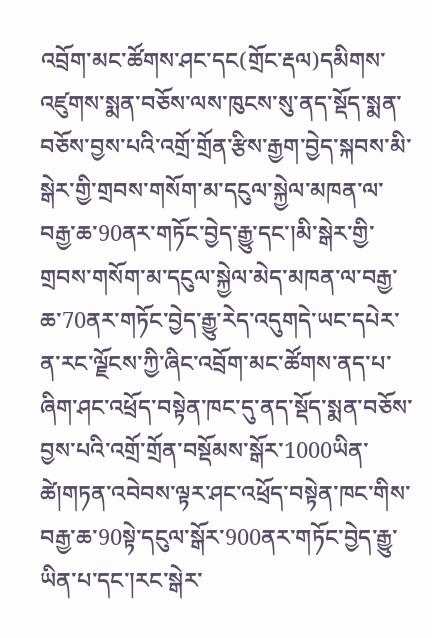འབྲོག་མང་ཚོགས་ཤང་དང(གྲོང་རྡལ)དམིགས་འཛུགས་སྨན་བཅོས་ལས་ཁུངས་སུ་ནད་སྡོད་སྨན་བཅོས་བྱས་པའི་འགྲོ་གྲོན་རྩིས་རྒྱག་བྱེད་སྐབས་མི་སྒེར་གྱི་གྲབས་གསོག་མ་དངུལ་སྐྱེལ་མཁན་ལ་བརྒྱ་ཆ་90ནར་གཏོང་བྱེད་རྒྱུ་དང་།མི་སྒེར་གྱི་གྲབས་གསོག་མ་དངུལ་སྐྱེལ་མེད་མཁན་ལ་བརྒྱ་ཆ་70ནར་གཏོང་བྱེད་རྒྱུ་རེད་འདུགདེ་ཡང་དཔེར་ན་རང་ལྗོངས་ཀྱི་ཞིང་འབྲོག་མང་ཚོགས་ནད་པ་ཞིག་ཤང་འཕྲོད་བསྟེན་ཁང་དུ་ནད་སྡོད་སྨན་བཅོས་བྱས་པའི་འགྲོ་གྲོན་བསྡོམས་སྒོར་1000ཡིན་ཚེ།གཏན་འབེབས་ལྟར་ཤང་འཕྲོད་བསྟེན་ཁང་གིས་བརྒྱ་ཆ་90སྟེ་དངུལ་སྒོར་900ནར་གཏོང་བྱེད་རྒྱུ་ཡིན་པ་དང་།རང་སྒེར་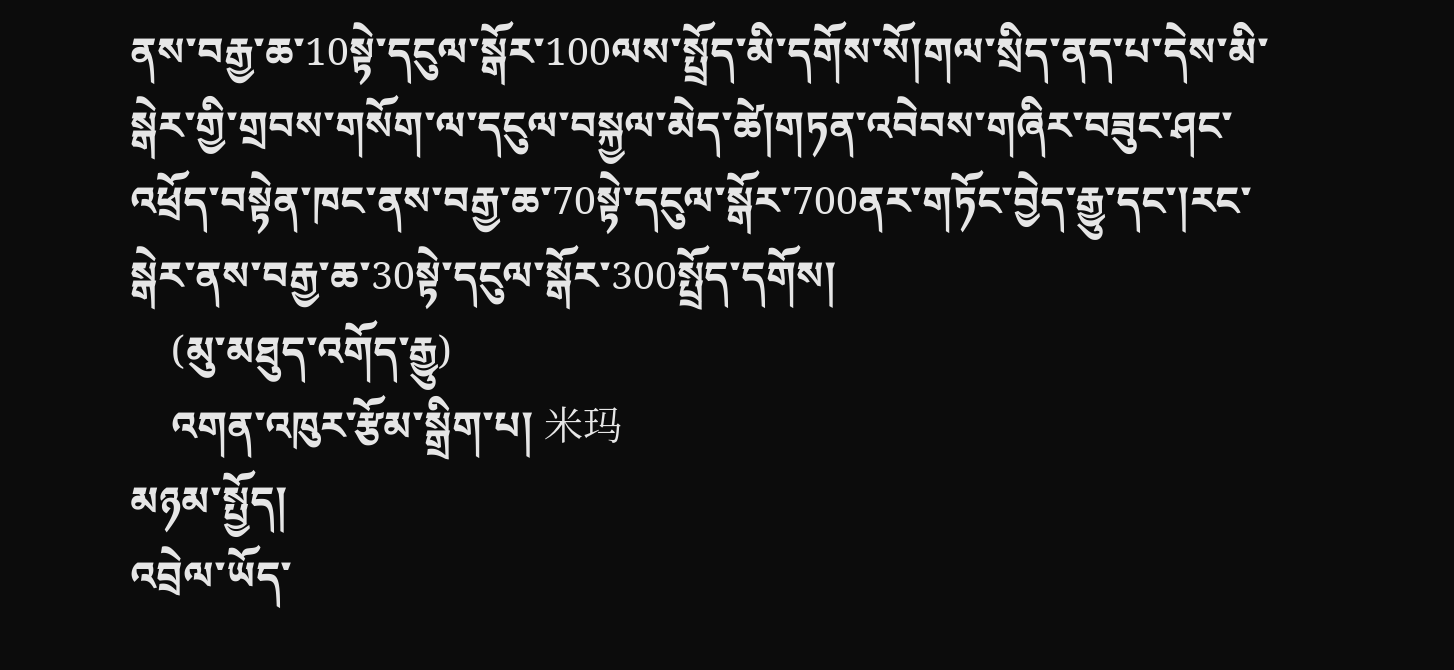ནས་བརྒྱ་ཆ་10སྟེ་དངུལ་སྒོར་100ལས་སྤྲོད་མི་དགོས་སོ།གལ་སྲིད་ནད་པ་དེས་མི་སྒེར་གྱི་གྲབས་གསོག་ལ་དངུལ་བསྐྱལ་མེད་ཚེ།གཏན་འབེབས་གཞིར་བཟུང་ཤང་འཕྲོད་བསྟེན་ཁང་ནས་བརྒྱ་ཆ་70སྟེ་དངུལ་སྒོར་700ནར་གཏོང་བྱེད་རྒྱུ་དང་།རང་སྒེར་ནས་བརྒྱ་ཆ་30སྟེ་དངུལ་སྒོར་300སྤྲོད་དགོས།
    (མུ་མཐུད་འགོད་རྒྱུ)
    འགན་འཁུར་རྩོམ་སྒྲིག་པ། 米玛
མཉམ་སྤྱོད།
འབྲེལ་ཡོད་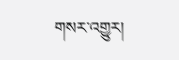གསར་འགྱུར།